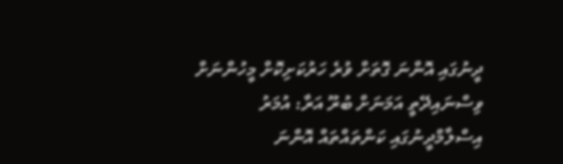ދީނުގައި އޮންނަ ގޮތަށް ވުރެ ހަރުކަށިކޮށް މީހުންނަށް ވިސްނައިދޭތީ އަމަނަށް ބުރޫ އަރާ: އުމަރު
އިސްލާމްދީނުގައި ކަންތައްތައް އޮންނަ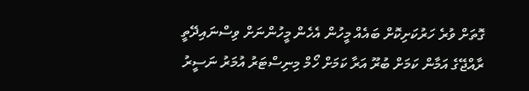ގޮތަށް ވުރެ ހަރުކަށިކޮށް ބައެއް މީހުން އެހެން މީހުންނަށް ވިސްނައިދޭތީ ރާއްޖޭގެ އަމާން ކަމަށް ބުރޫ އަރާ ކަމަށް ހޯމް މިނިސްޓަރު އުމަރު ނަސީރު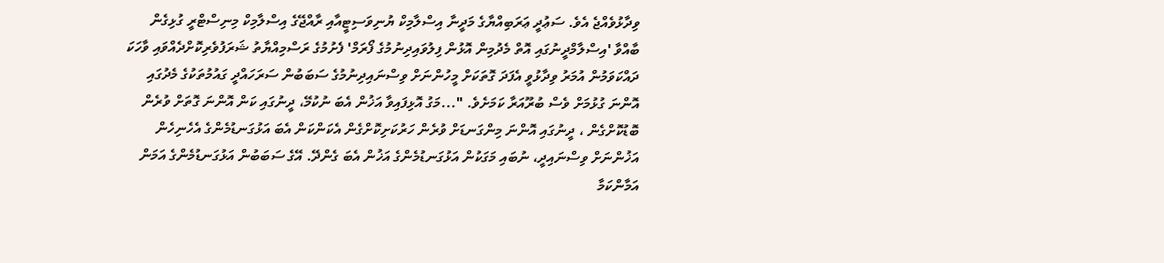ވިދާޅުވެއްޖެ އެވެ. ސަޢުދީ ޢަރަބިއްޔާގެ މަދީނާ އިސްލާމިކް ޔުނިވަސިޓީއާއި ރާއްޖޭގެ އިސްލާމިކް މިނިސްޓްރީ ގުޅިގެން ބާއްވާ 'އިސްލާމްދީނުގައި އޮތް މެދުމިން އޮޅުން ފިލުވައިދިނުމުގެ ފޯރަމް' ފެށުމުގެ ރަސްމިއްޔާތު ޝަރަފުވެރިކޮށްދެއްވައި ވާހަކަ ދައްކަވަމުން އުމަރު ވިދާޅުވީ އެފަދަ ގޮތަކަށް މީހުންނަށް ވިސްނައިދިނުމުގެ ސަބަބުން ސަރަހައްދީ ގައުމުތަކުގެ މެދުގައި އޮންނަ ގުޅުމަށް ވެސް ބުރޫއަރާ ކަމަށެވެ. "...މަގު އޮޅިފައިވާ އަޚުން އެބަ ނުކުމޭ، ދީނުގައި ކަން އޮންނަ ގޮތަށް ވުރެން ބޮޑުކޮށްގެން ، ދީނުގައި އޮންނަ މިންގަނޑަށް ވުރެން ހަރުކަށިކޮށްގެން އެކަންކަން އެބަ އަޅުގަނޑުމެންގެ އެހެނިހެން އަޚުންނަށް ވިސްނައިދީ، ނުބައި މަގަކުން އަޅުގަނޑުމެންގެ އަޚުން އެބަ ގެންދޭ. އޭގެ ސަބަބުން އަޅުގަނޑުމެންގެ އަމަން އަމާންކަމާ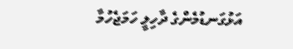އަޅުގަނޑުމެންގެ ދާހިލީ ހަމަޖެހުމާ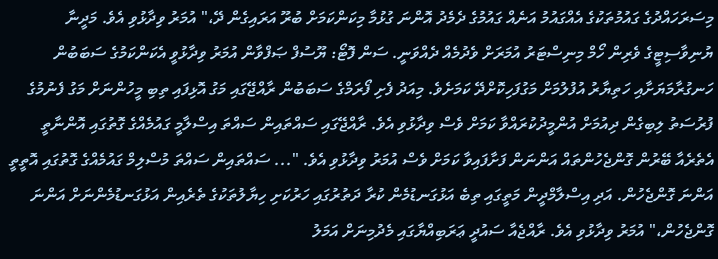މިސަރަހައްދުގެ ގައުމުތަކުގެ އެއްގައުމު އަނެއް ގައުމުގެ ދެމެދު އޮންނަ ގުޅުމާ މިކަންކަމަށް ބުރޫ އަރައިގެން ދޭ،" އުމަރު ވިދާޅުވި އެވެ. މަދީނާ ޔުނިވާސިޓީގެ ވެރިން ހޯމް މިނިސްޓަރު އުމަރަށް ވެދުމެއް ދެއްވަނީ. ސަން ފޮޓޯ: ޔޫސުފް ޞަފްވާން އުމަރު ވިދާޅުވީ އެކަންކަމުގެ ސަބަބުން ހަނގުރާމަޔަށާއި ހަތިޔާރު އުފުލުމަށް މަގުފަހިކޮށްދޭ ކަމަށެވެ. މިއަދު ފެށި ފޯރަމްގެ ސަބަބުން ރާއްޖޭގައި މަގު އޮޅިފައި ތިބި މީހުންނަށް މަގު ފެނުމުގެ ފުރުސަތު ލިބިގެން ދިއުމަށް އުންމީދުކުރައްވާ ކަމަށް ވެސް ވިދާޅުވި އެވެ. ރާއްޖޭގައި ސައްތައިން ސައްތަ އިސްލާމީ ގައުމެއްގެ ގޮތުގައި އޮންނާތީ އެތެރެއާ ބޭރުން ގޮންޖެހުންތައް އަންނަން ފަށާފައިވާ ކަމަށް ވެސް އުމަރު ވިދާޅުވި އެވެ. "... ސައްތައިން ސައްތަ މުސްލިމް ގައުމެއްގެ ގޮތުގައި އޮތީތީ އަންނަ ގޮންޖެހުން. އަދި އިސްލާމްދީން މަތީގައި ތިބެ އަޅުގަނޑުމެން ކުރާ ދަތުރުގައި ހަރުކަށި ހިޔާލުތަކުގެ ތެރެއިން އަޅުގަނޑުމެންނަށް އަންނަ ގޮންޖެހުން،" އުމަރު ވިދާޅުވި އެވެ. ރާއްޖެއާ ސައުދީ ޢަރަބިއްޔާގައި މެދުމިނަށް އަމަލު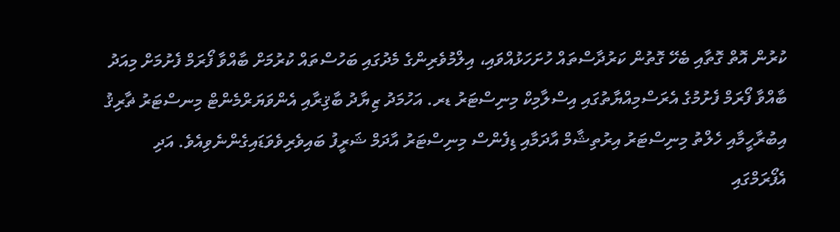ކުރުން އޮތް ގޮތާއި ބެހޭ ގޮތުން ކަރުދާސްތައް ހުށަހަޅުއްވައި، އިލްމުވެރިންގެ މެދުގައި ބަހުސްތައް ކުރުމަށް ބާއްވާ ފޯރަމް ފެށުމަށް މިއަދު ބާއްވާ ފޯރަމް ފެށުމުގެ އެރަސްމިއްޔާތުގައި އިސްލާމިކް މިނިސްޓަރު ޑރ. އަހުމަދު ޒިޔާދު ބާޤިރާއި އެންވަޔަރްމެންޓް މިނސްޓަރު ޡާރިޤު އިބުރާހީމާއި ހެލްތު މިނިސްޓަރު އިރުތިޝާމް އާދަމާއި ޑިފެންސް މިނިސްޓަރު އާދަމް ޝަރީފު ބައިވެރިވެވަޑައިގެންނެވިއެވެ. އަދި އެފޯރަމްގައި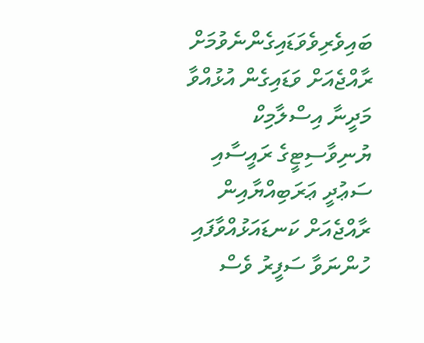ބައިވެރިވެވަޑައިގެންނެވުމަށް ރާއްޖެއަށް ވަޑައިގެން އުޅުއްވާ މަދީނާ އިސްލާމިކް ޔުނިވާސިޓީގެ ރައީސާއި ސަޢުދީ ޢަރަބިއްޔާއިން ރާއްޖެއަށް ކަނޑައަޅުއްވާފައި ހުންނަވާ ސަފީރު ވެސް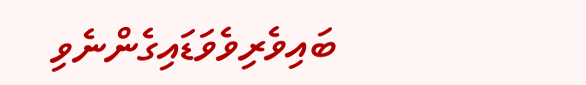ބައިވެރިވެވަޑައިގެންނެވި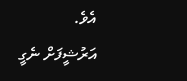އެވެ.
އަރުޝީފަށް ނެގީ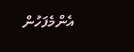އެންމެފަހުން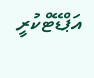އަޕްޑޭޓްކުރީ